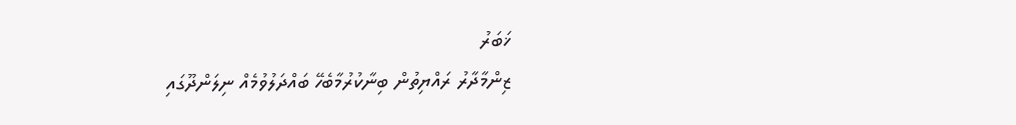ޚަބަރު
ޒިންމާދާރު ރައްޔިތުން ބިނާކުރުމާބެހޭ ބައްދަލުވުމެއް ނިލަންދޫގައި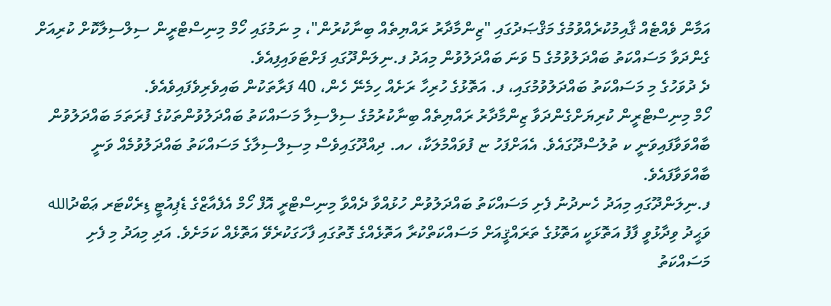އަމާން ވެއްޓެއް ޤާއިމުކުރެއްވުމުގެ މަޤްޞަދުގައި "ޒިންމާދާރު ރައްޔިތެއް ބިނާކުރުން"، މި ނަމުގައި ހޯމް މިނިސްޓްރީން ސިލްސިލާކޮށް ކުރިއަށް ގެންދަވާ މަސައްކަތު ބައްދަލުވުމުގެ 5 ވަނަ ބައްދަލުވުން މިއަދު ފ.ނިލަންދޫގައި ފަށްޓަވައިފިއެވެ.
ދެ ދުވަހުގެ މި މަސައްކަތު ބައްދަލުވުމުގައި، ފ. އަތޮޅުގެ ހުރިހާ ރަށެއް ހިމެނޭ ހެން، 40 ފަރާތަކުން ބައިވެރިވެފައިވެއެވެ.
ހޯމް މިނިސްޓްރީން ކުރިޔަށްގެންދަވާ ޒިންމާދާރު ރައްޔިތެއް ބިނާކުރުމުގެ ސިލްސިލާ މަސައްކަތު ބައްދަލުވުންތަކުގެ ފުރަތަމަ ބައްދަލުވުން ބާއްވަވާފައިވަނީ ކ ތުލުސްދޫގައެވެ. އެއަށްފަހު ޏ ފުވައްމުލަކާ، ހއ. ދިއްދޫގައިވެސް މިސިލްސިލާގެ މަސައްކަތު ބައްދަލުވުމެއް ވަނީ ބާއްވަވާފައެވެ.
ފ.ނިލަންދޫގައި މިއަދު ހެނދުނު ފެށި މަސައްކަތު ބައްދަލުވުން ހުޅުއްވާ ދެއްވާ މިނިސްޓްރީ އޮފް ހޯމް އެފެއާޒްގެ ޑެޕިއުޓީ ޑިރެކްޓަރ ޢަބްދުالله ވަޙީދު ވިދާޅުވީ ފާފު އަތޮޅަކީ އަތޮޅުގެ ތަރައްޤީއަށް މަސައްކަތްކުރާ އަތޮޅެއްގެ ގޮތުގައި ފާހަގަކުރެވޭ އަތޮޅެއް ކަމަށެވެ. އަދި މިއަދު މި ފެށި މަސައްކަތު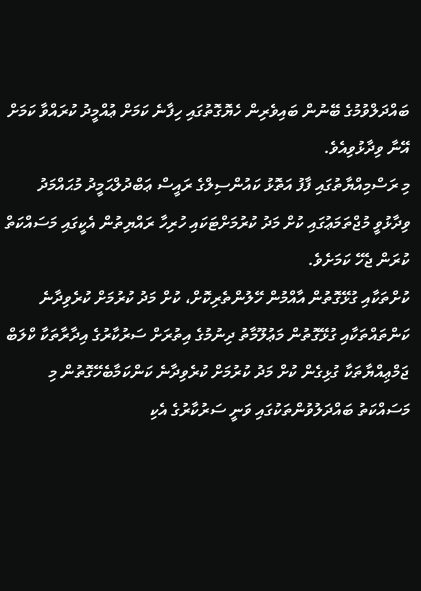ބައްދަލްވުމުގެ ބޭނުން ބައިވެރިން ހެޔޮގޮތުގައި ހިފާނެ ކަމަށް ޢުއްމީދު ކުރައްވާ ކަމަށް އޭނާ ވިދާޅުވިއެވެ.
މި ރަސްމިއްޔާތުގައި ފާފު އަތޮޅު ކައުންސިލްގެ ރައީސް ޢަބްދުލްޙަމީދު މުޙައްމަދު ވިދާޅުވީ މުޖްތަމަޢުގައި ކުށް މަދު ކުރުމަށްޓަކައި ހުރިހާ ރައްޔިތުން އެކީގައި މަސައްކަތް ކުރަން ޖެހޭ ކަމަށެވެ.
ކުށްތަކާއި ގުޅޭގޮތުން އާއްމުން ހޭލުންތެރިކޮށް، ކުށް މަދު ކުރުމަށް ކުރެވިދާނެ ކަންތައްތަކާއި ގުޅޭގޮތުން މަޢުލޫމާތު ދިނުމުގެ އިތުރަށް ސަރުކާރުގެ އިދާރާތަކާ ކްލަބް ޖަމްޢިއްޔާތަކާ ގުޅިގެން ކުށް މަދު ކުރުމަށް ކުރެވިދާނެ ކަންކަމާބެހޭގޮތުން މި މަސައްކަތު ބައްދަލުވުންތަކުގައި ވަނީ ސަރުކާރުގެ އެކި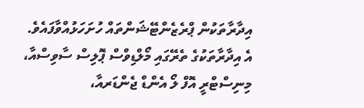އިދާރާތަކުން ޕްރެޒެންޓޭޝަންތައް ހުށަހަޅުއްވާފައެވެ. އެ އިދާރާތަކުގެ ތެރޭގައި މޯލްޑިވްސް ޕޮލިސް ސާވިސްއާ، މިނިސްޓްރީ އޮފް ލޯ އެންޑް ޖެންޑަރއާ،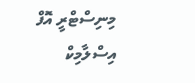މިނިސްޓްރީ އޮފް އިސްލާމިކް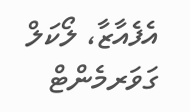އެފެއާޒާ، ލޯކަލް ގަވަރމެންޓް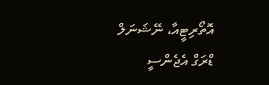އޮތޯރިޓީއާ، ނޭޝަނަލް ޑްރަގް އެޖެންސީ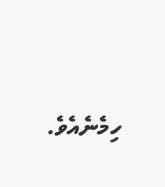ހިމެނެއެވެ.